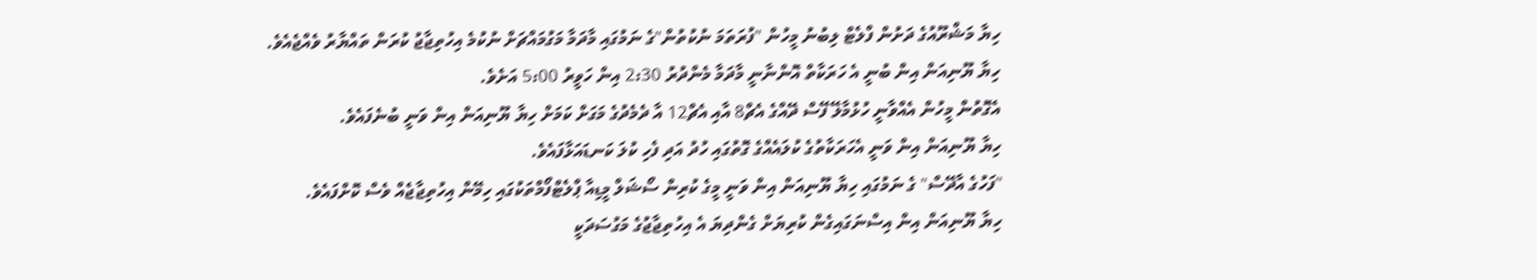ހިޔާ މަޝްރޫއުގެ ދަށުން ފްލެޓް ލިބުނު މީހުން "ފުރަތަމަ ނުކުތުން"ގެ ނަމުގައި މާދަމާ މަގުމައްޗަށް ނުކުމެ އިހުތިޖާޖު ކުރަން ތައްޔާރު ވެއްޖެއެވެ.
ހިޔާ ޔޫނިއަން އިން ބުނީ އެ ހަރަކާތް އޮންނާނީ މާދަމާ މެންދުރު 2:30 އިން ހަވީރު 5:00 އަށެވެ.
އެގޮތުން މީހުން އެއްވާނީ ހުޅުމާލޭ ފޭސް ދޭއްގެ އެޗް8 އާއި އެޗް12 އާ ދެމެދުގެ މަގަށް ކަމަށް ހިޔާ ޔޫނިއަން އިން ވަނީ ބުނެފައެވެ.
ހިޔާ ޔޫނިއަން އިން ވަނީ އެހަރަކާތުގެ ކުލައެއްގެ ގޮތުގައި ހުދު އަދި ފެހި ކުލަ ކަނޑައަޅާފައެވެ.
"ފަހުގެ އާދޭސް" ގެ ނަމުގައި ހިޔާ ޔޫނިއަން އިން ވަނީ މީގެ ކުރިން ސޯޝަލް މީޑިއާ ޕްލެޓްފޯމްތަކުގައި ހިމޭން އިހުތިޖާޖެއް ވެސް ކޮށްފައެވެ.
ހިޔާ ޔޫނިއަން އިން އިސްނަގައިގެން ކުރިޔަށް ގެންދިޔަ އެ އިހުތިޖާޖުގެ މަގުސަދަކީ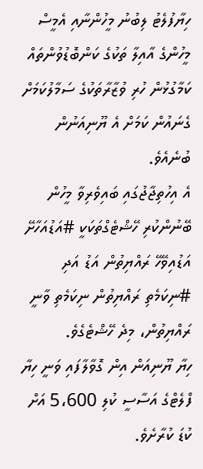ހިޔާފުލެޓު ލިބުނު މީހުންނާއި އެމީސް މީހުންގެ އާއިލާ ތަކުގެ ކަންބޮޑުވުންތައް ކަމާގުޅުން ހުރި ވުޒާރާތަކުގެ ސަމާލުކަމަށް ގެނައުން ކަމަށް އެ ޔޫނިއަނުން ބުނެއެވެ.
އެ އިހުތިޖާޖުގައި ބައިވެރިވާ މީހުން ބޭނުންކުރި ހޭޝްޓެގްތަކަކީ #އަޑުއަހާށޭ އަޑުއިވޭހޭ ރައްޔިތުން އަޑު އަދި #ނިކަމެތި ރައްޔިތުން ނިކަމެތި ވާނީ ރައްޔިތުން، މިދެ ހޭޝްޓެގެވެ.
ހިޔާ ޔޫނިއަން އިން ގޮވާލާފައި ވަނީ ހިޔާ ފްލެޓްގެ އަސާސީ ކުލި 5،600 އަށް ކުޑަ ކުރާށެވެ.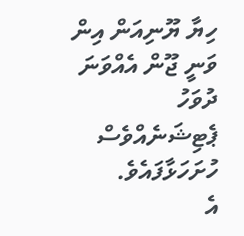ހިޔާ ޔޫނިއަން އިން ވަނީ ޖޫން އެއްވަނަ ދުވަހު ޕެޓިޝަނެއްވެސް ހުށަހަޅާފައެވެ.
އެ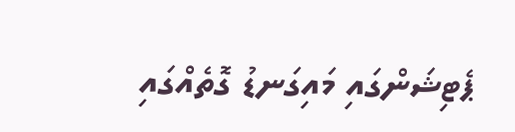ޕެޓިޝަންގައި މައިގަނޑު ގޮތެއްގައި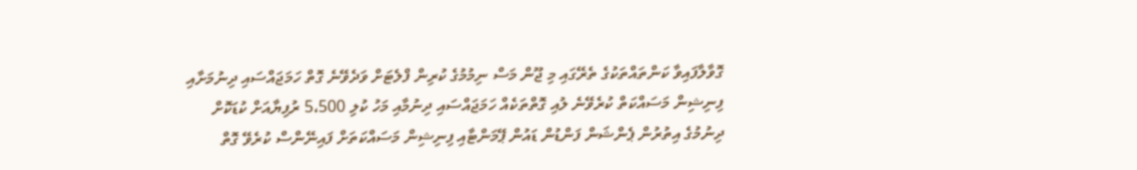ގޮވާލާފައިވާ ކަންތައްތަކުގެ ތެރޭގައި މި ޖޫން މަސް ނިމުމުގެ ކުރިން ފްލެޓަށް ވަދެވޭނެ ގޮތް ހަމަޖައްސައި ދިނުމަށާއި ފިނިޝިން މަސައްކަތް ކުރެވޭނެ ލުއި ގޮތްތަކެއް ހަމަޖައްސައި ދިނުމާއި މަހު ކުލި 5،500 ރުފިޔާއަށް ކުޑަކޮށް ދިނުމުގެ އިތުރުން ޕެންޝަން ފަންޑުން ޑައުން ޕޭމަންޓާއި ފިނިޝިން މަސައްކަތަށް ފައިނޭންސް ކުރެވޭ ގޮތް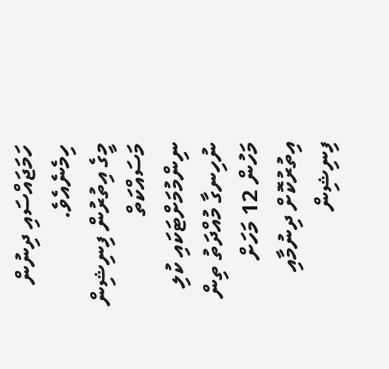ހަމަޖައްސައި ދިނުން ހިމެނެއެވެ.
މީގެ އިތުރުން ފިނިޝިން މަސައްކަތް ނިންމުމަށްޓަކައި ކުލި ނުހިނގާ މުއްދަތު ތިން މަހުން 12 މަހަށް އިތުރުކޮށް ދިނުމާއި ފިނިޝިން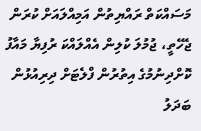މަސައްކަތް ރައްޔިތުން އަމިއްލައަށް ކުރަން ޖެހޭތީ، ޖުމުލަ ކުލިން އެއްލައްކަ ރުފިޔާ މައާފު ކޮށްދިނުމުގެ އިތުރުން ފްލެޓަށް ދިރިއުޅުން ބަދަލު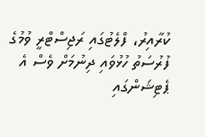ކުރާއިރު، ފްލެޓުގައި ރަޖިސްޓްރީ ވުމުގެ ފުރުސަތު ހުޅުވައި ދިނުމަށް ވެސް އެ ޕެޓިޝަންގައި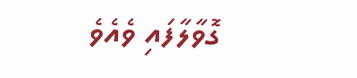ގޮވާލާފައި ވެއެވެ